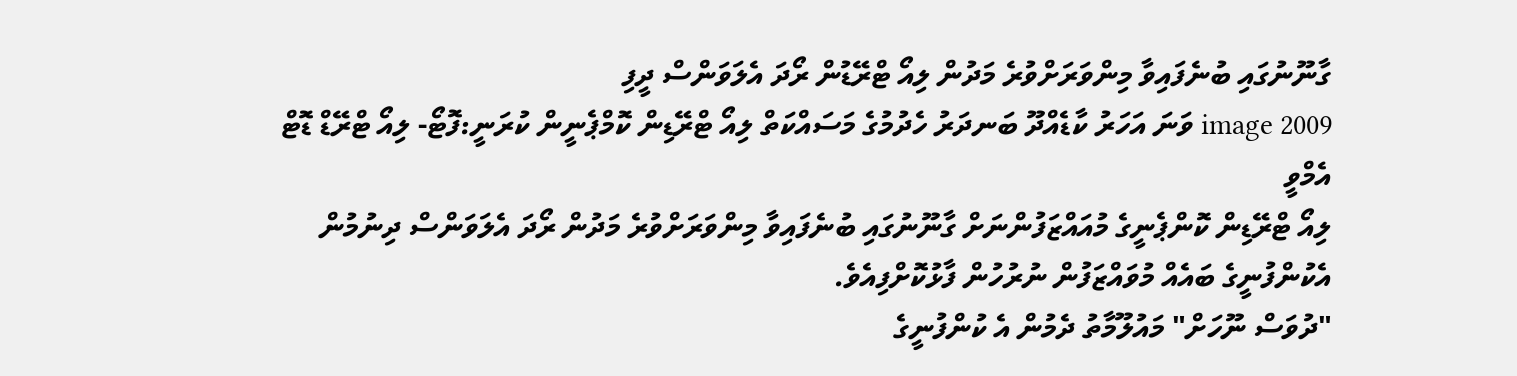ގާނޫނުގައި ބުނެފައިވާ މިންވަރަށްވުރެ މަދުން ލިއޯ ޓްރޭޑުން ރޯދަ އެލަވަންސް ދީފި
image 2009 ވަނަ އަހަރު ކާޑެއްދޫ ބަނދަރު ހެދުމުގެ މަސައްކަތް ލިއޯ ޓްރޭޑިން ކޮމްޕެނީން ކުރަނީ:ފޮޓޯ- ލިއޯ ޓްރޭޑް ޑޮޓް އެމްވީ
ލިއޯ ޓްރޭޑިން ކޮންޕެނީގެ މުއައްޒަފުންނަށް ގާނޫނުގައި ބުނެފައިވާ މިންވަރަށްވުރެ މަދުން ރޯދަ އެލަވަންސް ދިނުމުން އެކުންފުނީގެ ބައެއް މުވައްޒަފުން ނުރުހުން ފާޅުކޮށްފިއެވެ.
"ދުވަސް ނޫހަށް" މައުލޫމާތު ދެމުން އެ ކުންފުނީގެ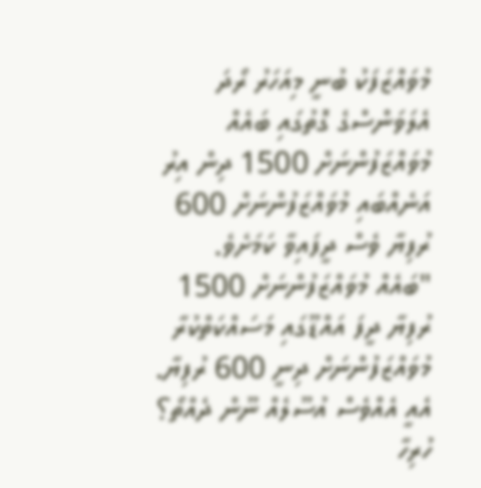މުވައްޒަފަކު ބުނީ މިއަހަރު ރޯދަ އެލަވަންސްގެ ގޮތުގައި ބައެއް މުވައްޒަފުންނަށް 1500 ދިން އިރު އަނެއްބައި މުވައްޒަފުންނަށް 600 ރުފިޔާ ވެސް ދީފައިވާ ކަމަށެވެ.
"ބައެއް މުވައްޒަފުންނަށް 1500 ރުފިޔާ ދީފަ އައްޑޫގައި މަސައްކަތްކުރާ މުވައްޒަފުންނަށް ދިނީ 600 ރުފިޔާ. އެއީ އެއްވެސް އުސޫލެއް ނޫން ދެއްތޯ؟ ހުރިހާ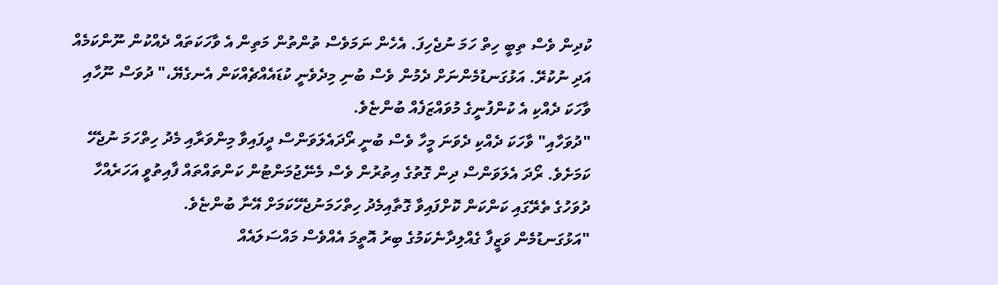ކުދިން ވެސް ތިބީ ހިތް ހަމަ ނުޖެހިފަ. އެހެން ނަމަވެސް ތުންތުން މަތިން އެ ވާހަކަތައް ދެއްކުން ނޫންކަމެއް އަދި ނުކުރޭ. އަޅުގަނޑުމެންނަށް ދެމުން ވެސް ބުނި މިދެވެނީ ކުޑައެއްޗެއްކަން އެނގެޔޭ،" ދުވަސް ނޫހާއި ވާހަކަ ދެއްކި އެ ކުންފުނީގެ މުވައްޒަފެއް ބުންޏެވެ.
"ދުވަހާއި" ވާހަކަ ދެއްކި ދެވަނަ މީހާ ވެސް ބުނީ ރޯދައެލަވަންސް ދީފައިވާ މިންވަރާއި މެދު ހިތްހަމަ ނުޖެހޭ ކަމަށެވެ. ރޯދަ އެލަވަންސް ދިން ގޮތުގެ އިތުރުން ވެސް މެނޭޖުމަންޓުން ކަންތައްތައް ފާއިތުވީ އަހަރެއްހާ ދުވަހުގެ ތެރޭގައި ކަންކަން ކޮށްފައިވާ ގޮތާއިމެދު ހިތްހަމަނުޖެހޭކަމަށް އޭނާ ބުންޏެވެ.
"އަޅުގަނޑުމެން ވަޒީފާ ގެއްލިދާނެކަމުގެ ބިރު އޮތީމަ އެއްވެސް މައްސަލައެއް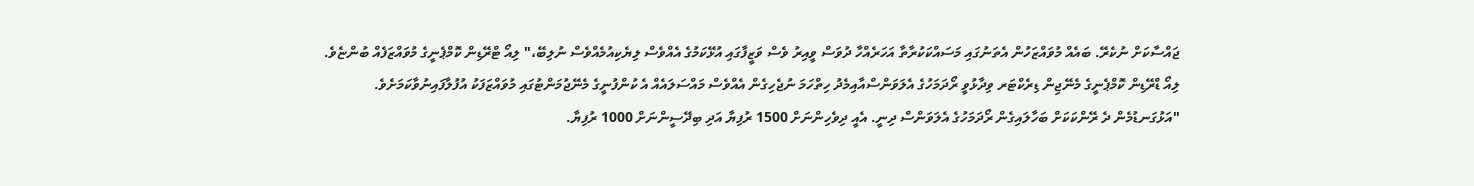ޖައްސާކަށް ނުކެރޭ. ބައެއް މުވައްޒަހުން އެތަނުގައި މަސައްކަކުރާތާ އަހަރެއްހާ ދުވަސް ވީއިރު ވެސް ވަޒީފާގައި އުޅޭކަމުގެ އެއްވެސް ލިޔެކިއުމެއްވެސް ނުލިބޭ،" ލިއޯ ޓްރޭޑިން ކޮމްޕެނީގެ މުވައްޒަފެއް ބުންޏެވެ.
ލިއޯ ޑްރޭޑިން ކޮމްޕެނީގެ މެނޭޖިން ޑިރެކްޓަރ ވިދާޅުވީ ރޯދަމަހުގެ އެލަވަންސްއާއިމެދު ހިތްހަމަ ނުޖެހިގެން އެއްވެސް މައްސަލައެއް އެ ކުންފުނީގެ މެނޭޖުމަންޓުގައި މުވައްޒަފަކު އުފުލާފައިނުވާކަމަށެވެ.
"އަޅުގަނޑުމެން ދެ ރޭންކަކަށް ބަހާލައިގެން ރޯދަމަހުގެ އެލަވަންސް ދިނީ. އެއީ ދިވެހިންނަށް 1500 ރުފިޔާ އަދި ބިދޭސީންނަށް 1000 ރުފިޔާ.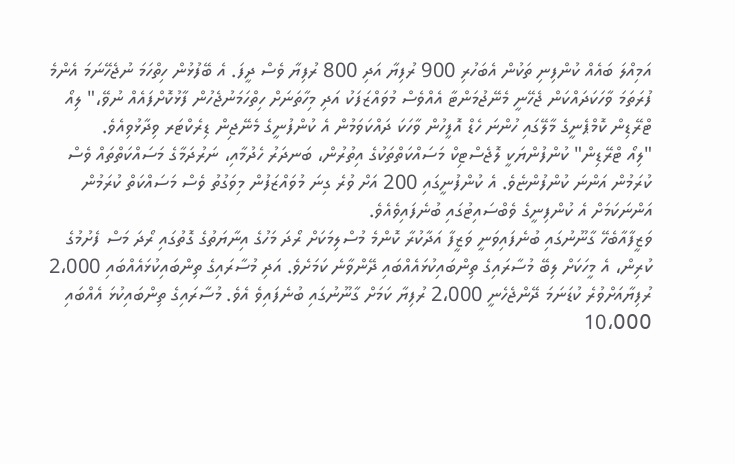އަމިއްލަ ބައެއް ކުންފިނި ތަކުން އެބަހުރި 900 ރުފިޔާ އަދި 800 ރުފިޔާ ވެސް ދީފަ. އެ ބޭފުޅުން ހިތްހަމަ ނުޖެހޭނަމަ އެންމެ ފުރަތަމަ ވާހަކަދައްކަން ޖެހޭނީ މެނޭޖުމަންޓާ އެއްވެސް މުވައްޒަފަކު އަދި މިހާތަނަށް ހިތްހަމަނުޖެހުން ފާޅުކޮށްފައެއް ނުވޭ،" ލިއޯ ޓްރޭޑިން ކޮމްޕެނީގެ މާލޭގައި ހުންނަ ހެޑް އޮފީހުން ވާހަކަ ދައްކަވަމުން އެ ކުންފުނީގެ މެނޭޖިން ޑިރެކްޓަރ ވިދާޅުވިއެވެ.
"ލިއޯ ޓްރޭޑިން" ކުންފުންޔަކީ ލޮޖެސްޓިކް މަސައްކަތްތަކުގެ އިތުރުން، ބަނދަރު ހެދުމާއި، ނަރުދަމާގެ މަސައްކަތްތައް ވެސް ކުރަމުން އަންނަ ކުންފުންޏެވެ. އެ ކުންފުނީގައި 200 އަށް ވުރެ ގިނަ މުވައްޒަފުން މިވަގުތު ވެސް މަސައްކަތް ކުރަމުން އަންނަކަމަށް އެ ކުންފިނީގެ ވެބްސައިޓުގައި ބުނެފައިވެއެވެ.
ވަޒީފާއާބެހޭ ގާނޫނުގައި ބުނެފައިވަނީ ވަޒީފާ އަދާކުރާ ކޮންމެ މުސްލިމަކަށް ރޯދަ މަހުގެ އިނާޔަތުގެ ގޮތުގައި ރޯދަ މަސް ފެށުމުގެ ކުރިން، އެ މީހަކަށް ލިބޭ މުސާރައިގެ ތިންބައިކުޅައެއްބައި ދޭންވާނެ ކަމަށެވެ. އަދި މުސާރައިގެ ތިންބައިކުޅައެއްބައި 2،000 ރުފިޔާއަށްވުރެ ކުޑަނަމަ ދޭންޖެހެނީ 2،000 ރުފިޔާ ކަމަށް ގާނޫނުގައި ބުނެފައިވެ އެވެ. މުސާރައިގެ ތިންބައިކުޅަ އެއްބައި 10،000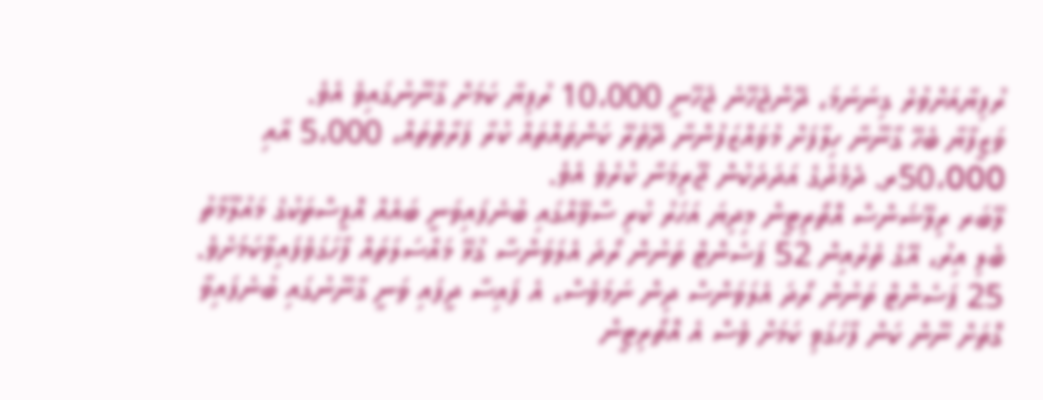ރުފިޔާއަށްވުރެ ގިނަނަމަ، ދޭންޖެހޭނެ ޖެހޭނީ 10،000 ރުފިޔާ ކަމަށް ގާނޫނުގައިވެ އެވެ.
ވަޒީފާޔާ ބެހޭ ގާނޫނާ ހިލާފަށް މުވައްޒަފުންނާ ދޭތެރޭ ކަންތައްތައް ކުރާ ފަރާތްތައް، 5،000 އާއި 50،000ރ. ދެމެދުގެ އަދަދަކުން ޖޫރިމަނާ ކުރެވެ އެވެ.
ލޭބަރ ރިލޭޝަންސް އޮތޯރިޓީން މިދިޔަ އަހަރު ކުރި ސާވޭއްގައި ބުނެފައިވަނީ ބައެއް އޮފީސްތަކުގެ މައުލޫމާތު ބެލި އިރު، އޭގެ ތެރެއިން 52 ޕަސެންޓް ތަނުން ރޯދަ އެލަވަންސާ ގުޅޭ މައްސަލަތައް ފާހަގަވެފައިވާކަމަށެވެ. 25 ޕަސެންޓް ތަނުން ރޯދަ އެލަވަންސް ދިން ނަމަވެސް، އެ ފައިސާ ދީފައި ވަނީ ގާނޫނުގައި ބުނެފައިވާ ގޮތަށް ނޫން ކަން ފާހަގަވި ކަމަށް ވެސް އެ އޮތޯރިޓީން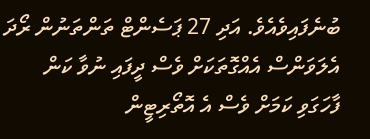ބުނެފައިވެއެވެ. އަދި 27 ޕަސެންޓް ތަންތަނުން ރޯދަ އެލަވަންސް އެއްގޮތަކަށް ވެސް ދީފައި ނުވާ ކަން ފާހަގަވި ކަމަށް ވެސް އެ އޮތޯރިޓީން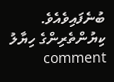ބުނެފައިވެއެވެ.
ކިޔުންތެރިންގެ ހިޔާލު comment